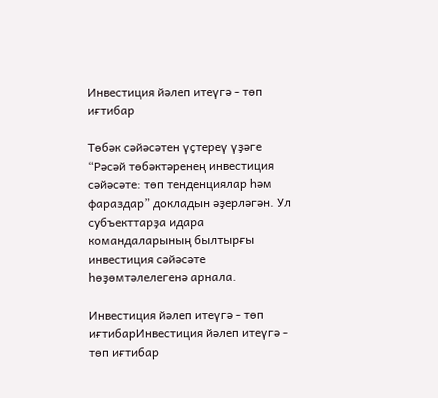Инвестиция йәлеп итеүгә - төп иғтибар

Төбәк сәйәсәтен үҫтереү үҙәге “Рәсәй төбәктәренең инвестиция сәйәсәте: төп тенденциялар һәм фараздар” докладын әҙерләгән. Ул субъекттарҙа идара командаларының былтырғы инвестиция сәйәсәте һөҙөмтәлелегенә арнала.

Инвестиция йәлеп итеүгә - төп иғтибарИнвестиция йәлеп итеүгә - төп иғтибар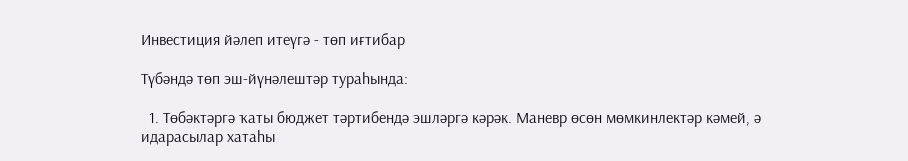Инвестиция йәлеп итеүгә - төп иғтибар

Түбәндә төп эш-йүнәлештәр тураһында:

  1. Төбәктәргә ҡаты бюджет тәртибендә эшләргә кәрәк. Маневр өсөн мөмкинлектәр кәмей, ә идарасылар хатаһы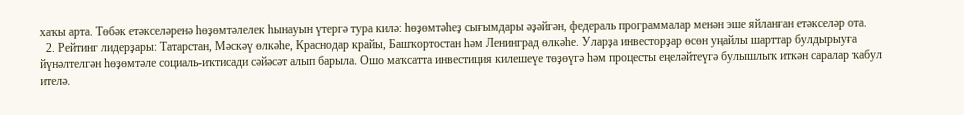хаҡы арта. Төбәк етәкселәренә һөҙөмтәлелек һынауын үтергә тура килә: һөҙөмтәһеҙ сығымдары әҙәйгән, федераль программалар менән эше яйланған етәкселәр ота.
  2. Рейтинг лидерҙары: Татарстан, Мәскәү өлкәһе, Краснодар крайы, Башҡортостан һәм Ленинград өлкәһе. Уларҙа инвесторҙар өсөн уңайлы шарттар булдырыуға йүнәлтелгән һөҙөмтәле социаль-иҡтисади сәйәсәт алып барыла. Ошо маҡсатта инвестиция килешеүе төҙөүгә һәм процесты еңеләйтеүгә булышлыҡ иткән саралар ҡабул ителә.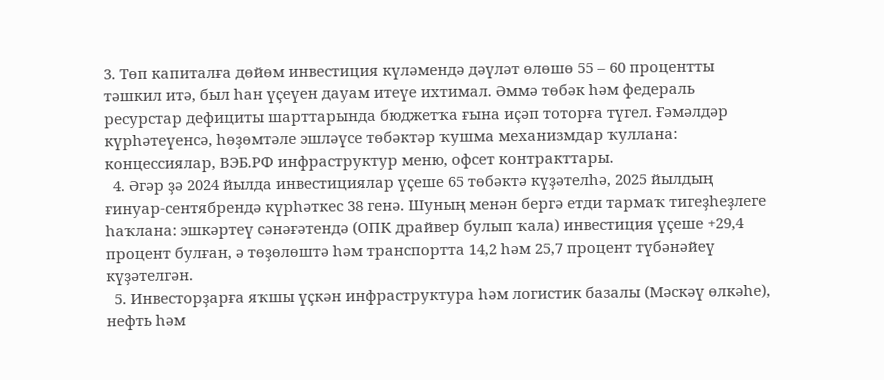3. Төп капиталға дөйөм инвестиция күләмендә дәүләт өлөшө 55 – 60 процентты тәшкил итә, был һан үҫеүен дауам итеүе ихтимал. Әммә төбәк һәм федераль ресурстар дефициты шарттарында бюджетҡа ғына иҫәп тоторға түгел. Ғәмәлдәр күрһәтеүенсә, һөҙөмтәле эшләүсе төбәктәр ҡушма механизмдар ҡуллана: концессиялар, ВЭБ.РФ инфраструктур меню, офсет контракттары.
  4. Әгәр ҙә 2024 йылда инвестициялар үҫеше 65 төбәктә күҙәтелһә, 2025 йылдың ғинуар-сентябрендә күрһәткес 38 генә. Шуның менән бергә етди тармаҡ тигеҙһеҙлеге һаҡлана: эшкәртеү сәнәғәтендә (ОПК драйвер булып ҡала) инвестиция үҫеше +29,4 процент булған, ә төҙөлөштә һәм транспортта 14,2 һәм 25,7 процент түбәнәйеү күҙәтелгән.
  5. Инвесторҙарға яҡшы үҫкән инфраструктура һәм логистик базалы (Мәскәү өлкәһе), нефть һәм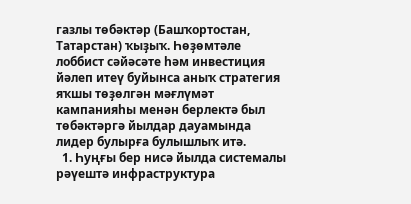газлы төбәктәр (Башҡортостан, Татарстан) ҡыҙыҡ. Һөҙөмтәле лоббист сәйәсәте һәм инвестиция йәлеп итеү буйынса аныҡ стратегия яҡшы төҙөлгән мәғлүмәт кампанияһы менән берлектә был төбәктәргә йылдар дауамында лидер булырға булышлыҡ итә.
  1. Һуңғы бер нисә йылда системалы рәүештә инфраструктура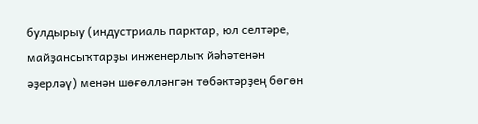булдырыу (индустриаль парктар, юл селтәре, майҙансыҡтарҙы инженерлыҡ йәһәтенән әҙерләү) менән шөғөлләнгән төбәктәрҙең бөгөн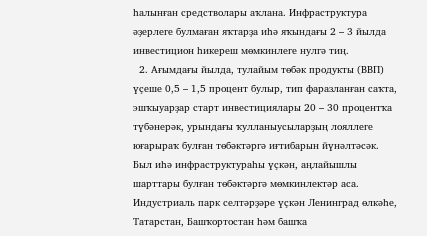һалынған средстволары аҡлана. Инфраструктура әҙерлеге булмаған яҡтарҙа иһә яҡындағы 2 – 3 йылда инвестицион һикереш мөмкинлеге нулгә тиң.
  2. Ағымдағы йылда, тулайым төбәк продукты (ВВП) үҫеше 0,5 – 1,5 процент булыр, тип фаразланған саҡта, эшҡыуарҙар старт инвестициялары 20 – 30 процентҡа түбәнерәк, урындағы ҡулланыусыларҙың лояллеге юғарыраҡ булған төбәктәргә иғтибарын йүнәлтәсәк. Был иһә инфраструктураһы үҫкән, аңлайышлы шарттары булған төбәктәргә мөмкинлектәр аса. Индустриаль парк селтәрҙәре үҫкән Ленинград өлкәһе, Татарстан, Башҡортостан һәм башҡа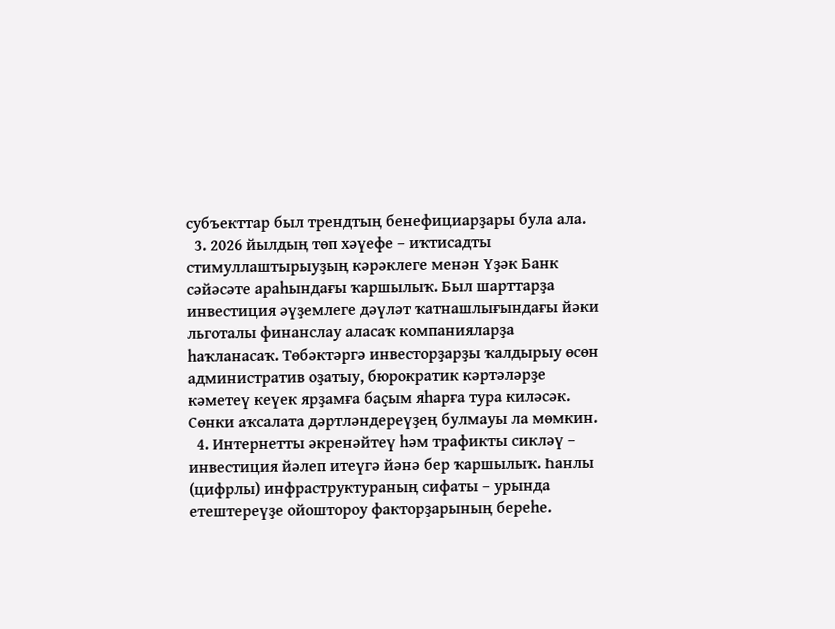субъекттар был трендтың бенефициарҙары була ала.
  3. 2026 йылдың төп хәүефе – иҡтисадты стимуллаштырыуҙың кәрәклеге менән Үҙәк Банк сәйәсәте араһындағы ҡаршылыҡ. Был шарттарҙа инвестиция әүҙемлеге дәүләт ҡатнашлығындағы йәки льготалы финанслау аласаҡ компанияларҙа һаҡланасаҡ. Төбәктәргә инвесторҙарҙы ҡалдырыу өсөн административ оҙатыу, бюрократик кәртәләрҙе кәметеү кеүек ярҙамға баҫым яһарға тура киләсәк. Сөнки аҡсалата дәртләндереүҙең булмауы ла мөмкин.
  4. Интернетты әкренәйтеү һәм трафикты сикләү – инвестиция йәлеп итеүгә йәнә бер ҡаршылыҡ. Һанлы (цифрлы) инфраструктураның сифаты – урында етештереүҙе ойоштороу факторҙарының береһе.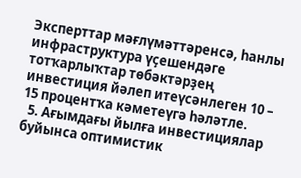Эксперттар мәғлүмәттәренсә, һанлы инфраструктура үҫешендәге тотҡарлыҡтар төбәктәрҙең инвестиция йәлеп итеүсәнлеген 10 – 15 процентҡа кәметеүгә һәләтле.
  5. Ағымдағы йылға инвестициялар буйынса оптимистик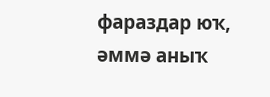фараздар юҡ, әммә аныҡ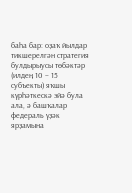баһа бар: оҙаҡ йылдар тикшерелгән стратегия булдырыусы төбәктәр (илдең 10 – 15 субъекты) яҡшы күрһәткескә эйә була ала, ә башҡалар федераль үҙәк ярҙамына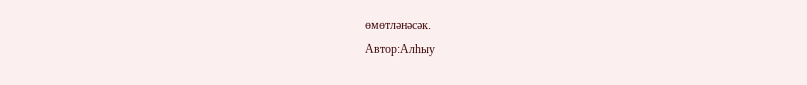өмөтләнәсәк.
Автор:Алһыу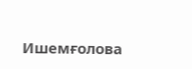Ишемғолова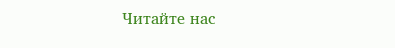Читайте нас